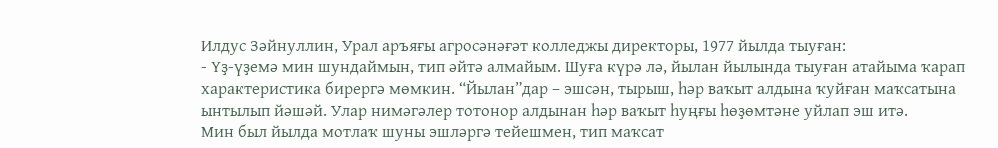Илдус Зәйнуллин, Урал аръяғы агросәнәғәт колледжы директоры, 1977 йылда тыуған:
- Үҙ-үҙемә мин шундаймын, тип әйтә алмайым. Шуға күрә лә, йылан йылында тыуған атайыма ҡарап характеристика бирергә мөмкин. “Йылан”дар – эшсән, тырыш, һәр ваҡыт алдына ҡуйған маҡсатына ынтылып йәшәй. Улар нимәгәлер тотонор алдынан һәр ваҡыт һуңғы һөҙөмтәне уйлап эш итә.
Мин был йылда мотлаҡ шуны эшләргә тейешмен, тип маҡсат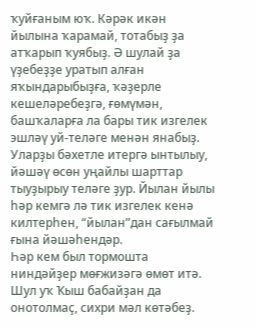ҡуйғаным юҡ. Кәрәк икән йылына ҡарамай, тотабыҙ ҙа атҡарып ҡуябыҙ. Ә шулай ҙа үҙебеҙҙе уратып алған яҡындарыбыҙға, ҡәҙерле кешеләребеҙгә, ғөмүмән, башҡаларға ла бары тик изгелек эшләү уй-теләге менән янабыҙ. Уларҙы бәхетле итергә ынтылыу, йәшәү өсөн уңайлы шарттар тыуҙырыу теләге ҙур. Йылан йылы һәр кемгә лә тик изгелек кенә килтерһен, “йылан”дан сағылмай ғына йәшәһендәр.
Һәр кем был тормошта ниндәйҙер мөғжизәгә өмөт итә. Шул уҡ Ҡыш бабайҙан да онотолмаҫ, сихри мәл көтәбеҙ.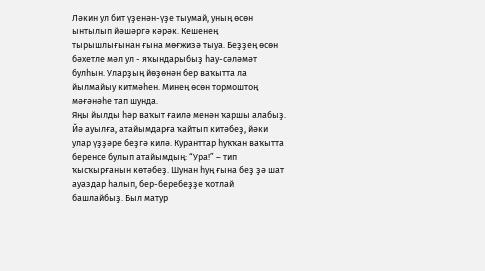Ләкин ул бит үҙенән-үҙе тыумай, уның өсөн ынтылып йәшәргә кәрәк. Кешенең тырышлығынан ғына мөғжизә тыуа. Беҙҙең өсөн бәхетле мәл ул - яҡындарыбыҙ һау-сәләмәт булһын. Уларҙың йөҙөнән бер ваҡытта ла йылмайыу китмәһен. Минең өсөн тормоштоң мәғәнәһе тап шунда.
Яңы йылды һәр ваҡыт ғаилә менән ҡаршы алабыҙ. Йә ауылға, атайымдарға ҡайтып китәбеҙ, йәки улар үҙҙәре беҙгә килә. Куранттар һуҡҡан ваҡытта беренсе булып атайымдың: “Ура!” – тип ҡысҡырғанын көтәбеҙ. Шунан һуң ғына беҙ ҙә шат ауаздар һалып, бер-беребеҙҙе ҡотлай башлайбыҙ. Был матур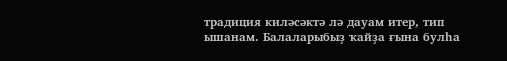традиция киләсәктә лә дауам итер, тип ышанам. Балаларыбыҙ ҡайҙа ғына булһа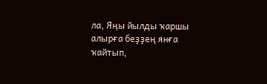ла, Яңы йылды ҡаршы алырға беҙҙең янға ҡайтып,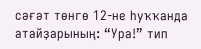сәғәт төнгө 12-не һуҡҡанда атайҙарының: “Ура!” тип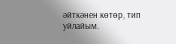әйткәнен көтөр, тип уйлайым.